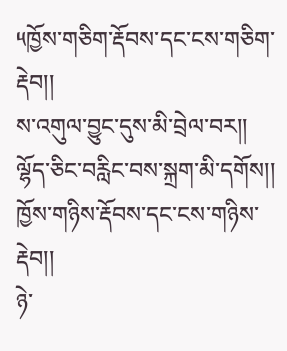༥ཁྱོས་གཅིག་རྡོབས་དང་ངས་གཅིག་རྡེབ།།
ས་འགུལ་བྱུང་དུས་མི་བྲེལ་བར།།
ལྷོད་ཅིང་བརླིང་བས་སྐྲག་མི་དགོས།།
ཁྱོས་གཉིས་རྡོབས་དང་ངས་གཉིས་རྡེབ།།
ཉེ་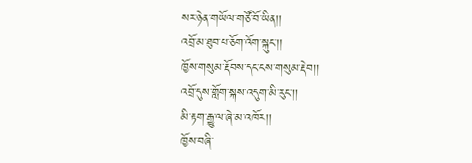སར་ཉེན་གཡོལ་གཙོ་བོ་ཡིན།།
འབྲོ་མ་ཐུབ་པ་ཅོག་འོག་སྐུང་།།
ཁྱོས་གསུམ་རྡོབས་དང་ངས་གསུམ་རྡེབ།།
འབྲོ་དུས་གློག་སྐས་འདུག་མི་རུང་།།
མི་རྟག་རྒྱུ་ལ་ཞེ་མ་འཁོར།།
ཁྱོས་བཞི་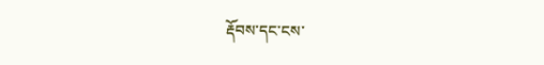རྡོབས་དང་ངས་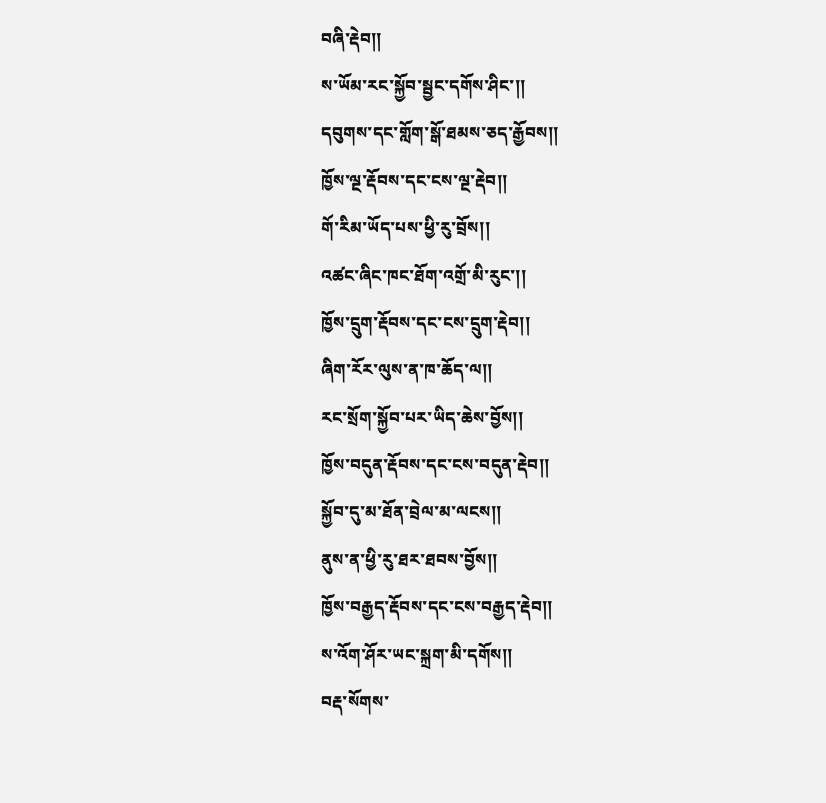བཞི་རྡེབ།།
ས་ཡོམ་རང་སྐྱོབ་སྦྱང་དགོས་ཤིང་།།
དབུགས་དང་གློག་སྒོ་ཐམས་ཅད་རྒྱོབས།།
ཁྱོས་ལྔ་རྡོབས་དང་ངས་ལྔ་རྡེབ།།
གོ་རིམ་ཡོད་པས་ཕྱི་རུ་བྲོས།།
འཚང་ཞིང་ཁང་ཐོག་འགྲོ་མི་རུང་།།
ཁྱོས་དྲུག་རྡོབས་དང་ངས་དྲུག་རྡེབ།།
ཞིག་རོར་ལུས་ན་ཁ་ཆོད་ལ།།
རང་སྲོག་སྐྱོབ་པར་ཡིད་ཆེས་བྱོས།།
ཁྱོས་བདུན་རྡོབས་དང་ངས་བདུན་རྡེབ།།
སྐྱོབ་དུ་མ་ཐོན་བྲེལ་མ་ལངས།།
ནུས་ན་ཕྱི་རུ་ཐར་ཐབས་བྱོས།།
ཁྱོས་བརྒྱད་རྡོབས་དང་ངས་བརྒྱད་རྡེབ།།
ས་འོག་ཤོར་ཡང་སྐྲག་མི་དགོས།།
བརྡ་སོགས་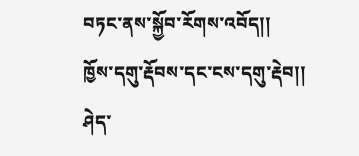བཏང་ནས་སྐྱོབ་རོགས་འབོད།།
ཁྱོས་དགུ་རྡོབས་དང་ངས་དགུ་རྡེབ།།
ཤེད་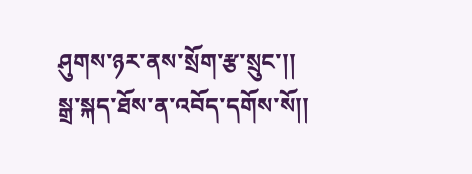ཤུགས་ཉར་ནས་སྲོག་རྩ་སྲུང་།།
སྒྲ་སྐད་ཐོས་ན་འབོད་དགོས་སོ།།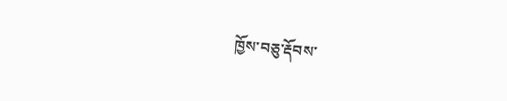ཁྱོས་བཅུ་རྡོབས་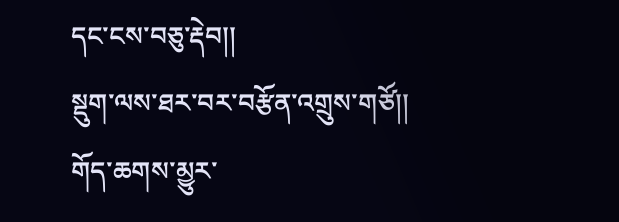དང་ངས་བཅུ་རྡེབ།།
སྡུག་ལས་ཐར་བར་བརྩོན་འགྲུས་གཙོ།།
གོད་ཆགས་མྱུར་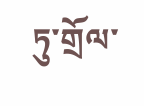ཏུ་གྲོལ་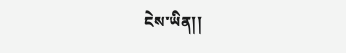ངེས་ཡིན།།